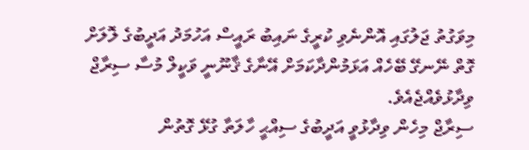މިވަގުތު ޖަލުގައި އޮންނެވި ކުރީގެ ނައިބު ރައީސް އަހުމަދު އަދީބުގެ ލޮލަށް ގޮތް ނޭނގޭ ބޭހެއް އަޅަމުންދާކަމަށް އޭނާގެ ޤާނޫނީ ވަކީލް މުސާ ސިރާޖް ވިދާޅުވެއްޖެއެވެ.
ސިރާޖް މިހެން ވިދާޅުވީ އަދީބުގެ ސިއްޙީ ހާލަތާ ގުޅޭ ގޮތުން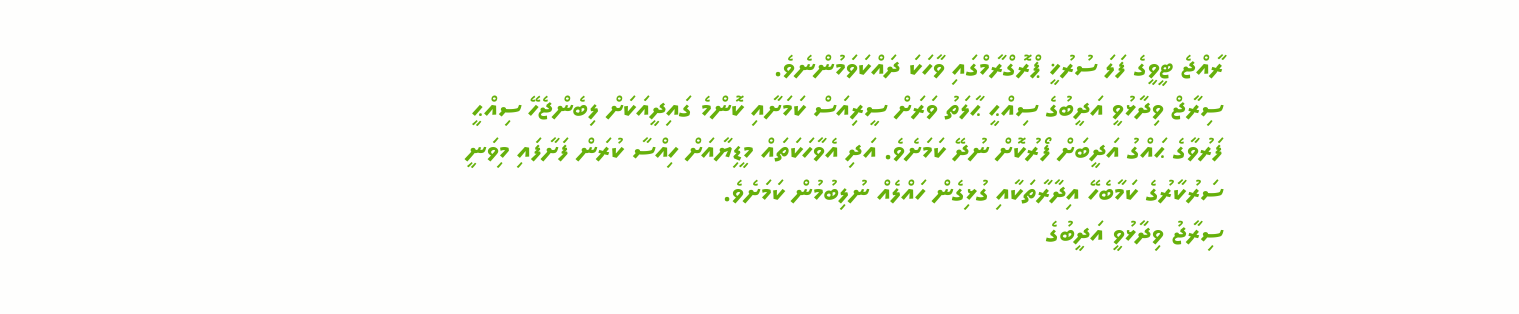ރާއްޖެ ޓީވީގެ ފަލަ ސުރުޚީ ޕްރޮގްރާމްގައި ވާހަކަ ދައްކަވަމުންނެވެ.
ސިރާޖް ވިދާޅުވީ އަދީބުގެ ސިއްޙީ ޙާލަތު ވަރަށް ސީރިއަސް ކަމަށާއި ކޮންމެ ގައިދީއަކަށް ލިބެންޖެހޭ ސިއްޙީ ފަރުވާގެ ޙައްގު އަދީބަށް ފޯރުކޮށް ނުދޭ ކަމަށެވެ. އަދި އެވާހަކަތައް މީޑިޔާއަށް ހިއްސާ ކުރަން ފަށާފައި މިވަނީ ސަރުކާރުގެ ކަމާބެހޭ އިދާރާތަކާއި ގުޅިގެން ހައްލެއް ނުލިބުމުން ކަމަށެވެ.
ސިރާޖު ވިދާޅުވީ އަދީބުގެ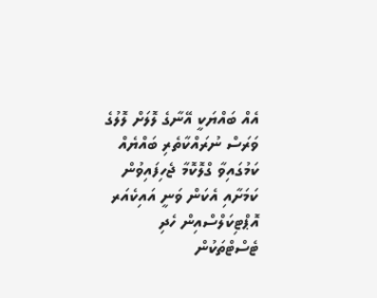އެއް ބައްޔަކީ އޭނާގެ ލޮލަށް ލޮލުގެ ވަރަސް ނުރައްކާތެރި ބައްޔެއް ކަމުގައިވާ ގްލޮކޮމާ ޖެހިފައިވުން ކަމަށާއި އެކަން ވަނީ އައިކެއަރ އޮޕްޓިކަލްސްއިން ހެދި ޓެސްޓްތަކުން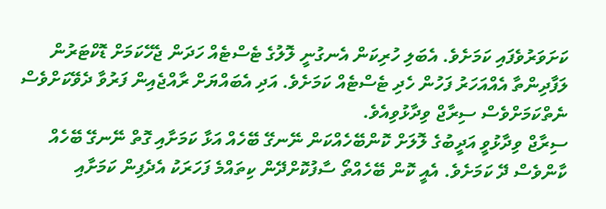ކަށަވަރުވެފައި ކަމަށެވެ. އެބަލި ހުރިކަން އެނގުނީ ލޮލުގެ ޓެސްޓެއް ހަދަން ޖެހޭކަމަށް ޑޮކްޓަރުން ލަފާދިންތާ އެއްއަހަރު ފަހުން ހެދި ޓެސްޓެއް ކަމަށެވެ. އަދި އެބައްޔަށް ރާއްޖެއިން ފަރުވާ ދެވޭކަށްވެސް ނެތްކަމަށްވެސް ސިރާޖް ވިދާޅުވިއެވެ.
ސިރާޖް ވިދާޅުވީ އަދީބުގެ ލޮލަށް ކޮންބޭހެއްކަން ނޭނގޭ ބޭހެއް އަޅާ ކަމަށާއި ގޮތް ނޭނގޭ ބޭހެއް ކާންވެސް ދޭ ކަމަށެވެ. އެއީ ކޮން ބޭހެއްތޯ ސާފުކޮށްދޭން ކިތައްމެ ފަހަރަކު އެދެފިން ކަމަށާއި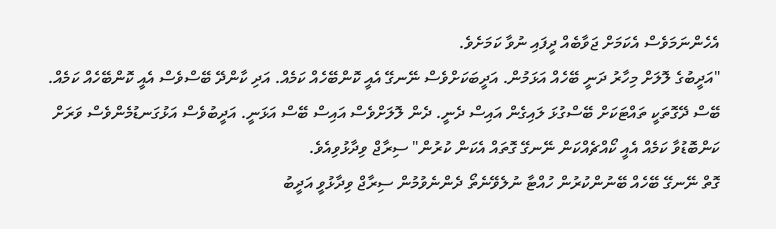އެހެންނަމަވެސް އެކަމަށް ޖަވާބެއް ދީފައި ނުވާ ކަމަށެވެ.
"އަދީބުގެ ލޮލަށް މިހާރު ދަނީ ބޭހެއް އަޅަމުން. އަދީބަކަށްވެސް ނޭނގޭ އެއީ ކޮންބޭހެއް ކަމެއް. އަދި ކާންދޭ ބޭސްވެސް އެއީ ކޮންބޭހެއް ކަމެއް. ބޭސް ދޭގޮތަކީ ތައްޓަކަށް ބޭސްގުޅަ ލައިގެން އައިސް ދެނީ. ދެން ލޮލަށްވެސް އައިސް ބޭސް އަޅަނީ. އަދީބުވެސް އަޅުގަނޑުމެންވެސް ވަރަށް ކަންބޮޑުވާ ކަމެއް އެއީ ކޯއްޗެއްކަން ނޭނގޭ ގޮތައް އެކަން ކުރުން" ސިރާޖް ވިދާޅުވިއެވެ.
ގޮތް ނޭނގޭ ބޭހެއް ބޭނުންކުރުން ހުއްޓާ ނުލެވޭނެތޯ ދެންނެވުމުން ސިރާޖް ވިދާޅުވީ އަދީބު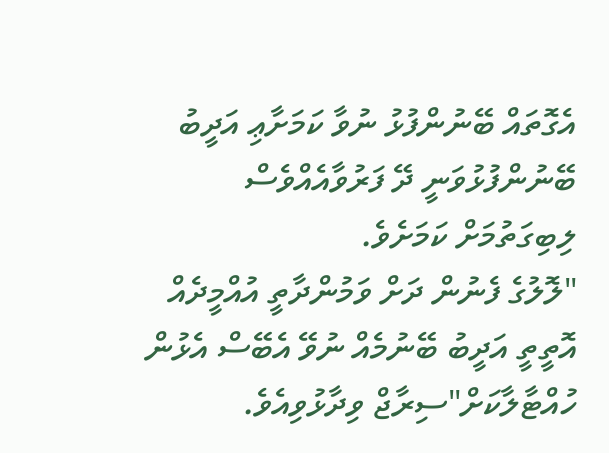އެގޮތައް ބޭނުންފުޅު ނުވާ ކަމަށާޢި އަދީބު ބޭނުންފުޅުވަނީ ދޭ ފަރުވާއެއްވެސް ލިބިގަތުމަށް ކަމަށެވެ.
"ލޮލުގެ ފެނުން ދަށް ވަމުންދާތީ އުއްމީދެއް އޮތީތީ އަދީބު ބޭނުމެއް ނުވޭ އެބޭސް އެޅުން ހުއްޓާލާކަށް"ސިރާޖް ވިދާޅުވިއެވެ.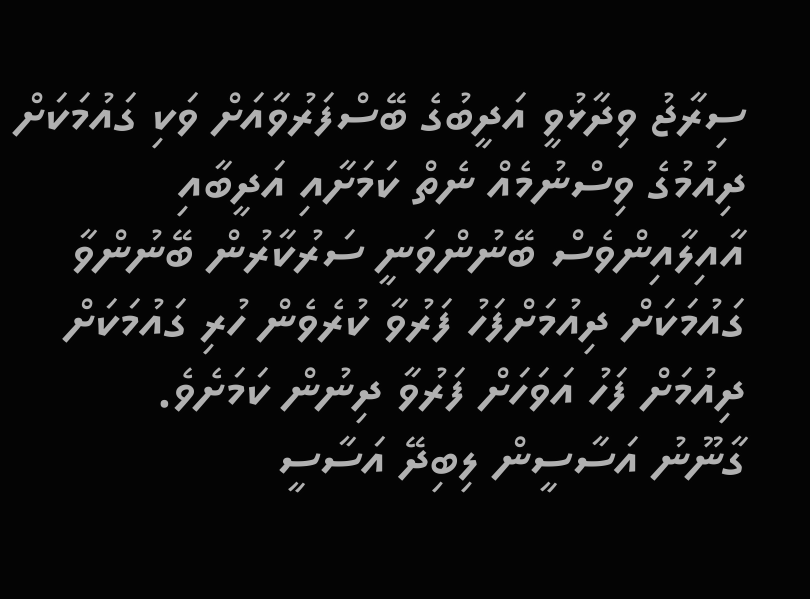ސިރާޖު ވިދާޅުވީ އަދީބުގެ ބޭސްފަރުވާއަށް ވަކި ގައުމަކަށް ދިއުމުގެ ވިސްނުމެއް ނެތް ކަމަށާއި އަދީބާއި އާއިލާއިންވެސް ބޭނުންވަނީ ސަރުކާރުން ބޭނުންވާ ގައުމަކަށް ދިއުމަށްފަހު ފަރުވާ ކުރެވެން ހުރި ގައުމަކަށް ދިއުމަށް ފަހު އަވަހަށް ފަރުވާ ދިނުން ކަމަށެވެ.
ގާނޫނު އަސާސީން ލިބިދޭ އަސާސީ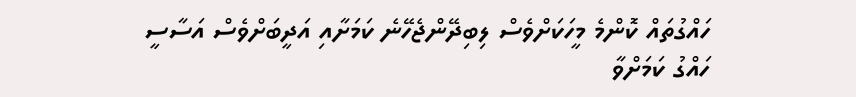ހައްގުތައް ކޮންމެ މީހަކަށްވެސް ލިބިދޭންޖެހޭނެ ކަމަށާއި އަދީބަށްވެސް އަސާސީ ހައްގު ކަމަށްވާ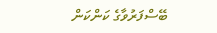ބޭސްފަރުވާގެ ކަންކަން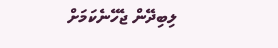ލިބިދޭން ޖެހޭނެކަމަށް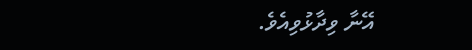އޭނާ ވިދާޅުވިއެވެ.